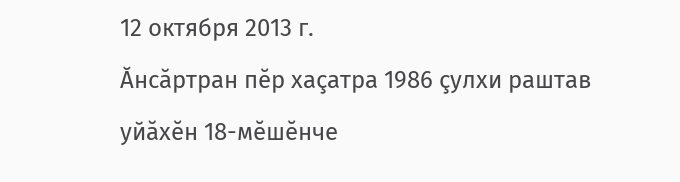12 октября 2013 г.
Ăнсăртран пĕр хаçатра 1986 çулхи раштав уйăхĕн 18-мĕшĕнче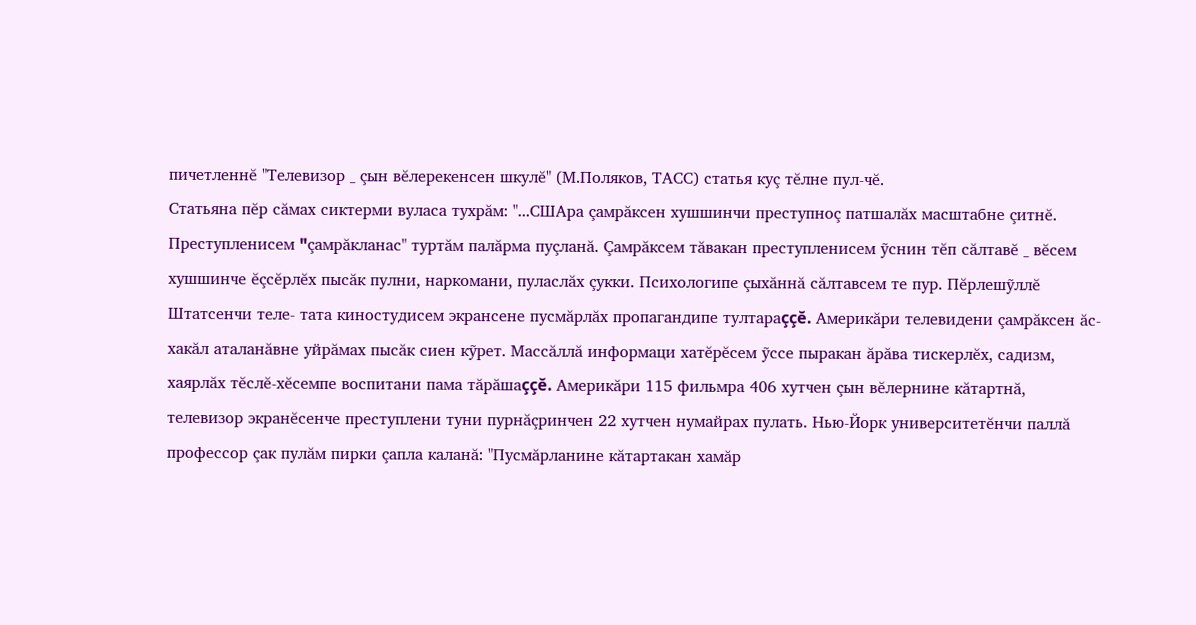пичетленнĕ "Телевизор _ çын вĕлерекенсен шкулĕ" (М.Поляков, ТАСС) статья куç тĕлне пул-чĕ.
Статьяна пĕр сăмах сиктерми вуласа тухрăм: "...СШАра çамрăксен хушшинчи преступноç патшалăх масштабне çитнĕ. Преступленисем "çамрăкланас" туртăм палăрма пуçланă. Çамрăксем тăвакан преступленисем ỹснин тĕп сăлтавĕ _ вĕсем хушшинче ĕçсĕрлĕх пысăк пулни, наркомани, пуласлăх çукки. Психологипе çыхăннă сăлтавсем те пур. Пĕрлешỹллĕ Штатсенчи теле- тата киностудисем экрансене пусмăрлăх пропагандипе тултараççĕ. Америкăри телевидени çамрăксен ăс-хакăл аталанăвне уйрăмах пысăк сиен кỹрет. Массăллă информаци хатĕрĕсем ỹссе пыракан ăрăва тискерлĕх, садизм, хаярлăх тĕслĕ-хĕсемпе воспитани пама тăрăшаççĕ. Америкăри 115 фильмра 406 хутчен çын вĕлернине кăтартнă, телевизор экранĕсенче преступлени туни пурнăçринчен 22 хутчен нумайрах пулать. Нью-Йорк университетĕнчи паллă профессор çак пулăм пирки çапла каланă: "Пусмăрланине кăтартакан хамăр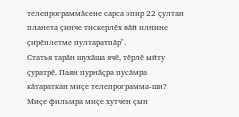телепрограммăсене сарса эпир 22 çултан планета çинче тискерлĕх вăй илнине çирĕплетме пултаратпăр".
Статья тарăн шухăша ячĕ, тĕрлĕ ыйту çуратрĕ. Паян пурнăçра пусăмра кăтараткан миçе телепрограмма-ши? Миçе фильмра миçе хутчен çын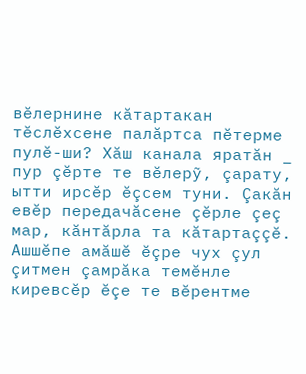вĕлернине кăтартакан тĕслĕхсене палăртса пĕтерме пулĕ-ши? Хăш канала яратăн _ пур çĕрте те вĕлерỹ, çарату, ытти ирсĕр ĕçсем туни. Çакăн евĕр передачăсене çĕрле çеç мар, кăнтăрла та кăтартаççĕ. Ашшĕпе амăшĕ ĕçре чух çул çитмен çамрăка темĕнле киревсĕр ĕçе те вĕрентме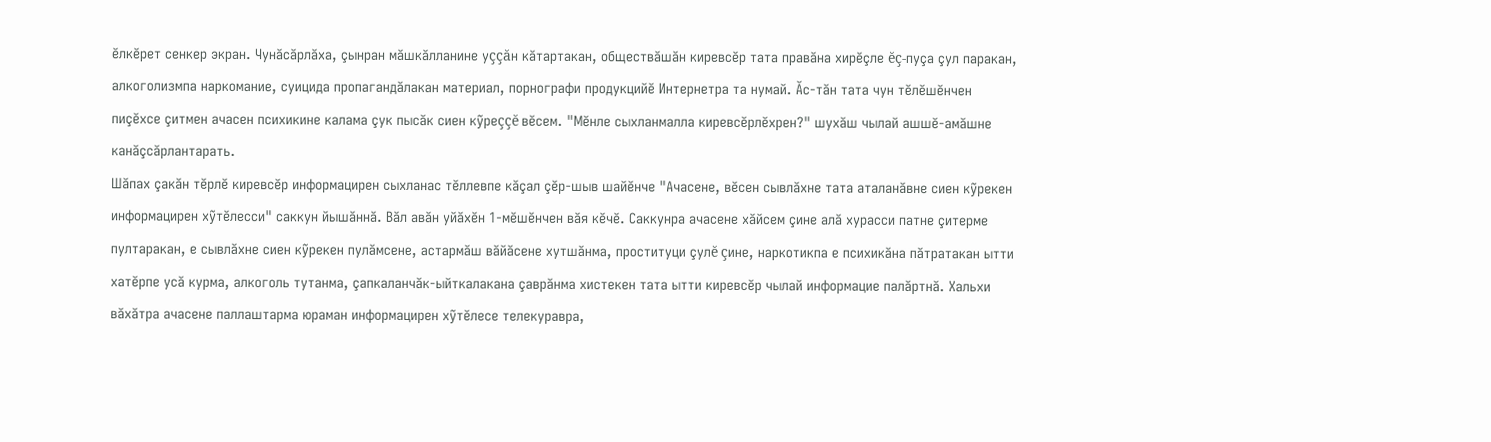ĕлкĕрет сенкер экран. Чунăсăрлăха, çынран мăшкăлланине уççăн кăтартакан, обществăшăн киревсĕр тата правăна хирĕçле ĕç-пуçа çул паракан, алкоголизмпа наркомание, суицида пропагандăлакан материал, порнографи продукцийĕ Интернетра та нумай. Ăс-тăн тата чун тĕлĕшĕнчен пиçĕхсе çитмен ачасен психикине калама çук пысăк сиен кỹреççĕ вĕсем. "Мĕнле сыхланмалла киревсĕрлĕхрен?" шухăш чылай ашшĕ-амăшне канăçсăрлантарать.
Шăпах çакăн тĕрлĕ киревсĕр информацирен сыхланас тĕллевпе кăçал çĕр-шыв шайĕнче "Ачасене, вĕсен сывлăхне тата аталанăвне сиен кỹрекен информацирен хỹтĕлесси" саккун йышăннă. Вăл авăн уйăхĕн 1-мĕшĕнчен вăя кĕчĕ. Саккунра ачасене хăйсем çине алă хурасси патне çитерме пултаракан, е сывлăхне сиен кỹрекен пулăмсене, астармăш вăйăсене хутшăнма, проституци çулĕ çине, наркотикпа е психикăна пăтратакан ытти хатĕрпе усă курма, алкоголь тутанма, çапкаланчăк-ыйткалакана çаврăнма хистекен тата ытти киревсĕр чылай информацие палăртнă. Хальхи вăхăтра ачасене паллаштарма юраман информацирен хỹтĕлесе телекуравра,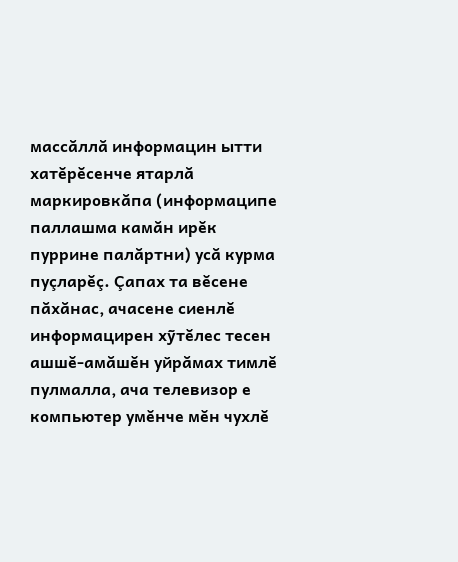массăллă информацин ытти хатĕрĕсенче ятарлă маркировкăпа (информаципе паллашма камăн ирĕк пуррине палăртни) усă курма пуçларĕç. Çапах та вĕсене пăхăнас, ачасене сиенлĕ информацирен хỹтĕлес тесен ашшĕ-амăшĕн уйрăмах тимлĕ пулмалла, ача телевизор е компьютер умĕнче мĕн чухлĕ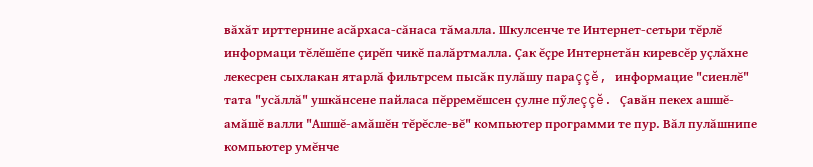вăхăт ирттернине асăрхаса-сăнаса тăмалла. Шкулсенче те Интернет-сетьри тĕрлĕ информаци тĕлĕшĕпе çирĕп чикĕ палăртмалла. Çак ĕçре Интернетăн киревсĕр уçлăхне лекесрен сыхлакан ятарлă фильтрсем пысăк пулăшу параççĕ, информацие "сиенлĕ" тата "усăллă" ушкăнсене пайласа пĕрремĕшсен çулне пỹлеççĕ. Çавăн пекех ашшĕ-амăшĕ валли "Ашшĕ-амăшĕн тĕрĕсле-вĕ" компьютер программи те пур. Вăл пулăшнипе компьютер умĕнче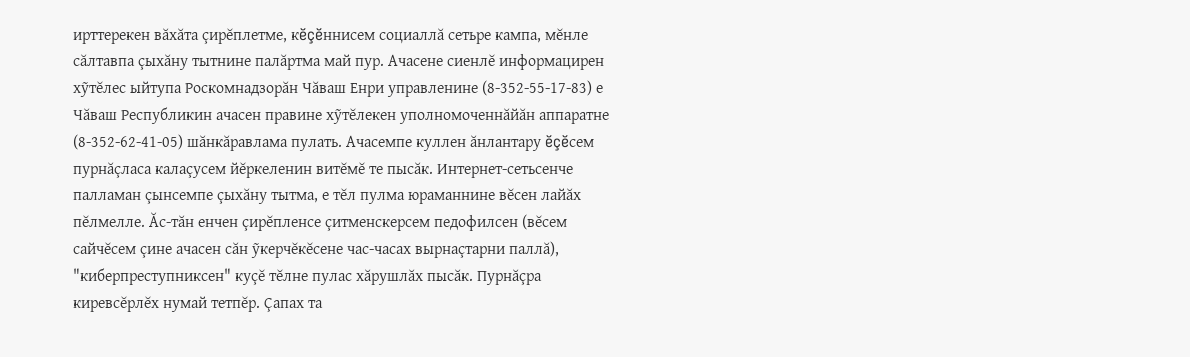ирттерекен вăхăта çирĕплетме, кĕçĕннисем социаллă сетьре кампа, мĕнле сăлтавпа çыхăну тытнине палăртма май пур. Ачасене сиенлĕ информацирен хỹтĕлес ыйтупа Роскомнадзорăн Чăваш Енри управленине (8-352-55-17-83) е Чăваш Республикин ачасен правине хỹтĕлекен уполномоченнăйăн аппаратне (8-352-62-41-05) шăнкăравлама пулать. Ачасемпе куллен ăнлантару ĕçĕсем пурнăçласа калаçусем йĕркеленин витĕмĕ те пысăк. Интернет-сетьсенче палламан çынсемпе çыхăну тытма, е тĕл пулма юраманнине вĕсен лайăх пĕлмелле. Ăс-тăн енчен çирĕпленсе çитменскерсем педофилсен (вĕсем сайчĕсем çине ачасен сăн ỹкерчĕкĕсене час-часах вырнаçтарни паллă), "киберпреступниксен" куçĕ тĕлне пулас хăрушлăх пысăк. Пурнăçра киревсĕрлĕх нумай тетпĕр. Çапах та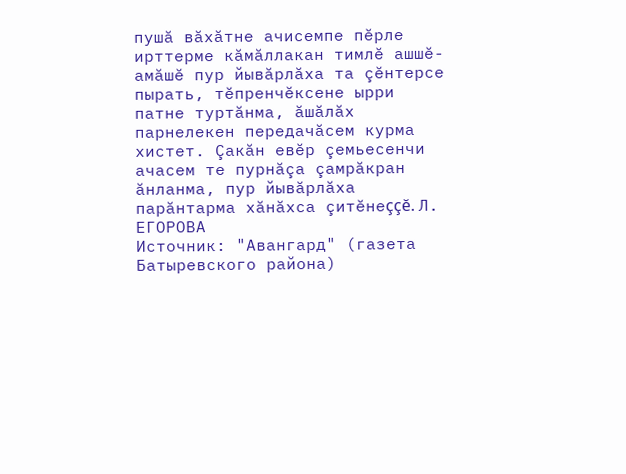пушă вăхăтне ачисемпе пĕрле ирттерме кăмăллакан тимлĕ ашшĕ-амăшĕ пур йывăрлăха та çĕнтерсе пырать, тĕпренчĕксене ырри патне туртăнма, ăшăлăх парнелекен передачăсем курма хистет. Çакăн евĕр çемьесенчи ачасем те пурнăçа çамрăкран ăнланма, пур йывăрлăха парăнтарма хăнăхса çитĕнеççĕ. Л. ЕГОРОВА
Источник: "Авангард" (газета Батыревского района)